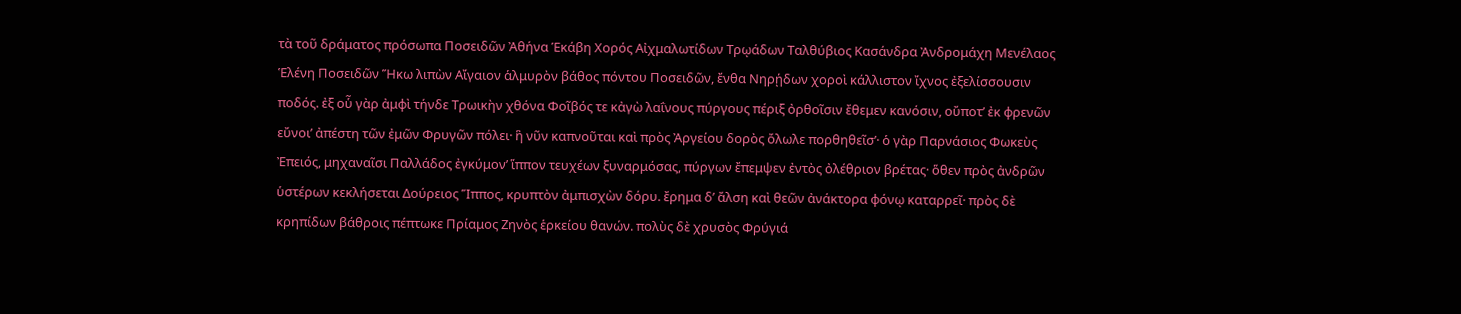τὰ τοῦ δράματος πρόσωπα Ποσειδῶν Ἀθήνα Ἑκάβη Χορός Αἰχμαλωτίδων Τρῳάδων Ταλθύβιος Κασάνδρα Ἀνδρομάχη Μενέλαος Ἑλένη Ποσειδῶν Ἥκω λιπὼν Αἴγαιον ἁλμυρὸν βάθος πόντου Ποσειδῶν, ἔνθα Νηρῄδων χοροὶ κάλλιστον ἴχνος ἐξελίσσουσιν ποδός. ἐξ οὗ γὰρ ἀμφὶ τήνδε Τρωικὴν χθόνα Φοῖβός τε κἀγὼ λαΐνους πύργους πέριξ ὀρθοῖσιν ἔθεμεν κανόσιν, οὔποτʼ ἐκ φρενῶν εὔνοιʼ ἀπέστη τῶν ἐμῶν Φρυγῶν πόλει· ἣ νῦν καπνοῦται καὶ πρὸς Ἀργείου δορὸς ὄλωλε πορθηθεῖσʼ· ὁ γὰρ Παρνάσιος Φωκεὺς Ἐπειός, μηχαναῖσι Παλλάδος ἐγκύμονʼ ἵππον τευχέων ξυναρμόσας, πύργων ἔπεμψεν ἐντὸς ὀλέθριον βρέτας· ὅθεν πρὸς ἀνδρῶν ὑστέρων κεκλήσεται Δούρειος Ἵππος, κρυπτὸν ἀμπισχὼν δόρυ. ἔρημα δʼ ἄλση καὶ θεῶν ἀνάκτορα φόνῳ καταρρεῖ· πρὸς δὲ κρηπίδων βάθροις πέπτωκε Πρίαμος Ζηνὸς ἑρκείου θανών. πολὺς δὲ χρυσὸς Φρύγιά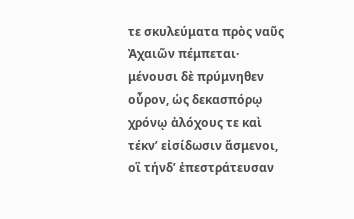τε σκυλεύματα πρὸς ναῦς Ἀχαιῶν πέμπεται· μένουσι δὲ πρύμνηθεν οὖρον, ὡς δεκασπόρῳ χρόνῳ ἀλόχους τε καὶ τέκνʼ εἰσίδωσιν ἄσμενοι, οἳ τήνδʼ ἐπεστράτευσαν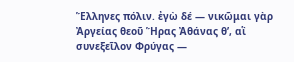Ἕλληνες πόλιν. ἐγὼ δέ — νικῶμαι γὰρ Ἀργείας θεοῦ Ἥρας Ἀθάνας θʼ, αἳ συνεξεῖλον Φρύγας —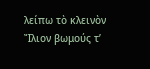λείπω τὸ κλεινὸν Ἴλιον βωμούς τʼ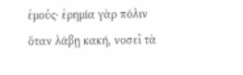ἐμούς· ἐρημία γὰρ πόλιν ὅταν λάβῃ κακή, νοσεῖ τὰ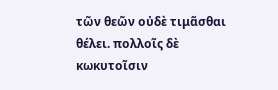τῶν θεῶν οὐδὲ τιμᾶσθαι θέλει. πολλοῖς δὲ κωκυτοῖσιν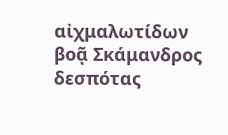αἰχμαλωτίδων βοᾷ Σκάμανδρος δεσπότας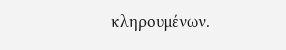κληρουμένων.